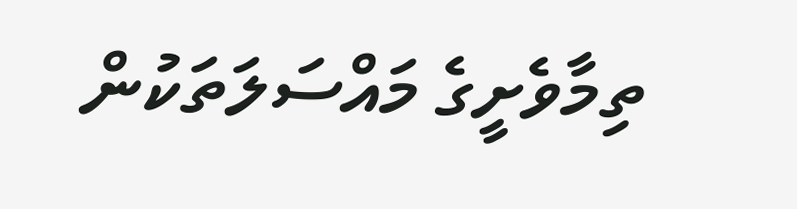ތިމާވެށީގެ މައްސަލަތަކުން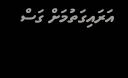އަރައިގަތުމަށް ގަސް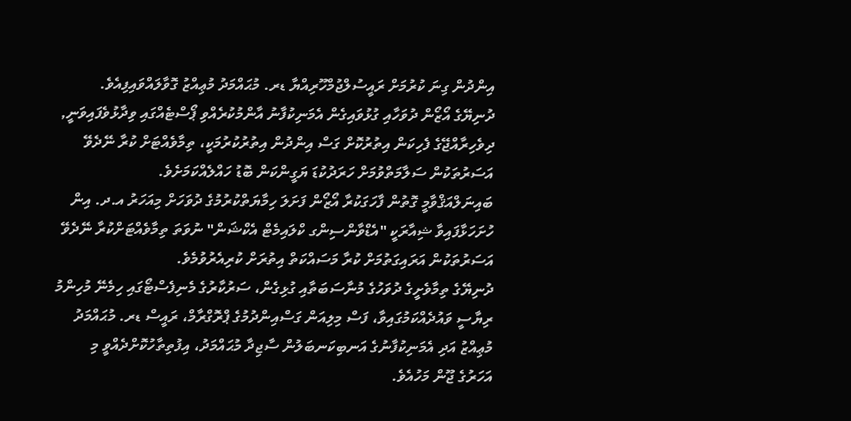އިންދުން ގިނަ ކުރުމަށް ރައީސުލްޖުމްހޫރިއްޔާ ޑރ. މުޙައްމަދު މުޢިއްޒު ގޮވާލައްވައިފިއެވެ.
ދުނިޔޭގެ އޯޒޯން ދުވަހާއި ގުޅުވައިގެން އެމަނިކުފާނު އާންމުކުރެއްވި ޕޯސްޓެއްގައި ވިދާޅުވެފައިވަނީ, ދިވެހިރާއްޖޭގެ ފެހިކަން އިތުރުކޮށް ގަސް އިންދުން އިތުރުކުރުމަކީ، ތިމާވެއްޓަށް ކުރާ ނޭދެވޭ އަސަރުތަކުން ސަލާމަތްވުމަށް ހަރަދުކުޑަ ޔަގީންކަން ބޮޑު ހައްލެއްކަމަށެވެ.
ބައިނަލްއަޤްވާމީ ގޮތުން ފާހަގަކުރާ އޯޒޯން ފަށަލަ ހިމާޔަތްކުރުމުގެ ދުވަހަށް މިއަހަރު އ.ދ. އިން ހުށަހަޅާފައިވާ ޝިއާރަކީ "އެޑްވާންސިންގ ކްލައިމެޓް އެކްޝަން" ނުވަތަ ތިމާވެއްޓަށްކުރާ ނޭދެވޭ އަސަރުތަކުން އަރައިގަތުމަށް ކުރާ މަސައްކަތް އިތުރަށް ކުރިއެރުވުމެވެ.
ދުނިޔޭގެ ތިމާވެށީގެ ދުވަހުގެ މުނާސަބަތާއި ގުޅިގެން، ސަރުކާރުގެ މެނިފެސްޓޯގައި ހިމެނޭ މުހިންމު ރިޔާސީ ވައުދެއްކަމުގައިވާ، ފަސް މިލިއަން ގަސްއިންދުމުގެ ޕްރޮގްރާމް، ރައީސް ޑރ. މުޙައްމަދު މުޢިއްޒު އަދި އެމަނިކުފާނުގެ އަނބިކަނބަލުން ސާޖިދާ މުޙައްމަދު، އިފުތިތާހުކޮށްދެއްވީ މި އަހަރުގެ ޖޫން މަހުއެވެ.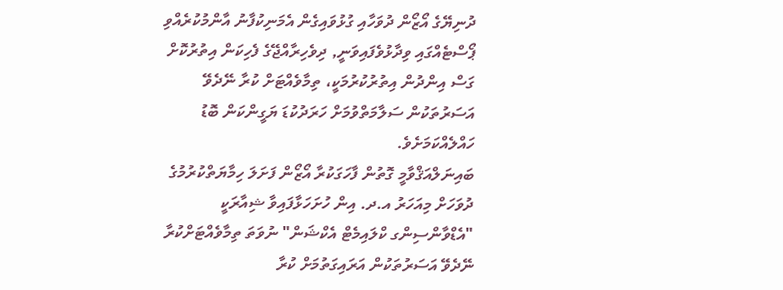ދުނިޔޭގެ އޯޒޯން ދުވަހާއި ގުޅުވައިގެން އެމަނިކުފާނު އާންމުކުރެއްވި ޕޯސްޓެއްގައި ވިދާޅުވެފައިވަނީ, ދިވެހިރާއްޖޭގެ ފެހިކަން އިތުރުކޮށް ގަސް އިންދުން އިތުރުކުރުމަކީ، ތިމާވެއްޓަށް ކުރާ ނޭދެވޭ އަސަރުތަކުން ސަލާމަތްވުމަށް ހަރަދުކުޑަ ޔަގީންކަން ބޮޑު ހައްލެއްކަމަށެވެ.
ބައިނަލްއަޤްވާމީ ގޮތުން ފާހަގަކުރާ އޯޒޯން ފަށަލަ ހިމާޔަތްކުރުމުގެ ދުވަހަށް މިއަހަރު އ.ދ. އިން ހުށަހަޅާފައިވާ ޝިއާރަކީ "އެޑްވާންސިންގ ކްލައިމެޓް އެކްޝަން" ނުވަތަ ތިމާވެއްޓަށްކުރާ ނޭދެވޭ އަސަރުތަކުން އަރައިގަތުމަށް ކުރާ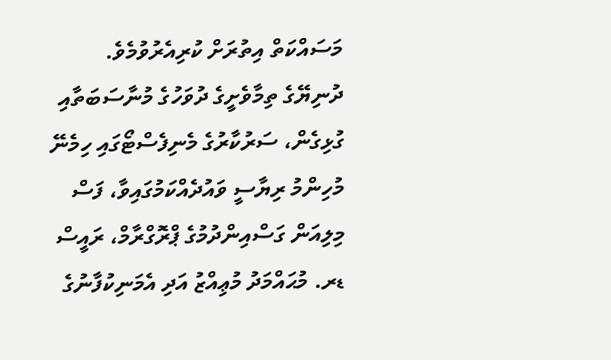މަސައްކަތް އިތުރަށް ކުރިއެރުވުމެވެ.
ދުނިޔޭގެ ތިމާވެށީގެ ދުވަހުގެ މުނާސަބަތާއި ގުޅިގެން، ސަރުކާރުގެ މެނިފެސްޓޯގައި ހިމެނޭ މުހިންމު ރިޔާސީ ވައުދެއްކަމުގައިވާ، ފަސް މިލިއަން ގަސްއިންދުމުގެ ޕްރޮގްރާމް، ރައީސް ޑރ. މުޙައްމަދު މުޢިއްޒު އަދި އެމަނިކުފާނުގެ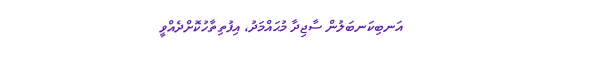އަނބިކަނބަލުން ސާޖިދާ މުޙައްމަދު، އިފުތިތާހުކޮށްދެއްވީ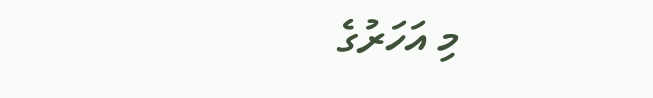މި އަހަރުގެ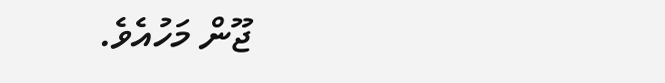ޖޫން މަހުއެވެ.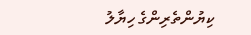ކިޔުންތެރިންގެ ހިޔާލު